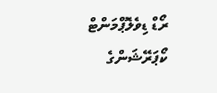ރޯޑް ޑިވެލޮޕްމަންޓް ކޯޕަރޭޝަންގެ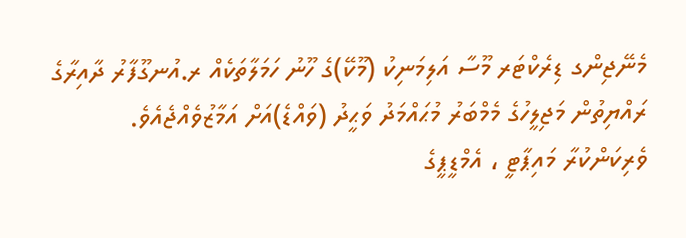މެނޭޖިންގ ޑިރެކްޓަރ މޫސާ އަލިމަނިކު (މޫކޭ)ގެ ހޫނު ހަމަލާތަކެއް ރ.އުނގޫފާރު ދާއިރާގެ ރައްޔިތުން މަޖިލީހުގެ މެމްބަރު މުޙައްމަދު ވަޙީދު (ވައްޑެ)އަށް އަމާޒުވެއްޖެއެވެ.
ވެރިކަންކުރާ މައިޕާޓީ ، އެމްޑީޕީގެ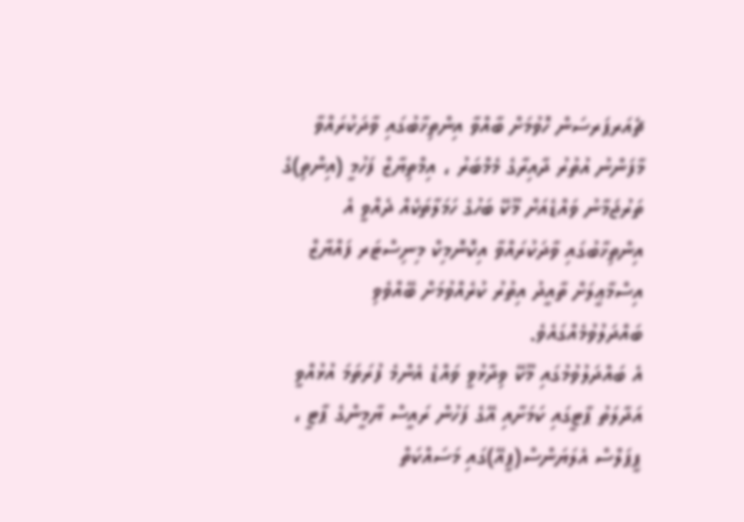ޗެއަރޕަރސަން ހޮވުމަށް ބާއްވާ އިންތިޚާބުގައި ވާދަކުރައްވާ މާފަންނު އުތުރު ދާއިރާގެ މެމްބަރު ، އިމްތިޔާޒް ފަހުމީ (އިންތި)ގެ ތަރުޖަމާނު ވައްޑެއަށް މޫކޭ ބަހުގެ ހަމަލާތަކެއް ދެއްވީ އެ އިންތިޚާބުގައި ވާދަކުރައްވާ އިކޮނޮމިކް މިނިސްޓަރ ފައްޔާޒް އިސްމާޢީލަށް ތާއީދު އިތުރު ކުރެއްވުމަށް ބޭއްވެވި ބައްދަލުވުމެއްގައެވެ.
އެ ބައްދަލުވުމުގައި މޫކޭ ވިދާޅުވީ ވައްޑެ އެންމެ ފުރަތަމަ އުޅުއްވީ އަދާލަތު ޕާޓީގައި ކަމަށާއި އޭގެ ފަހުން ރައީސް ޔާމީންގެ ޕާޓީ ، ޕީޕަލްސް އެލަޔަންސް(ޕީއޭ)ގައި މަސައްކަތް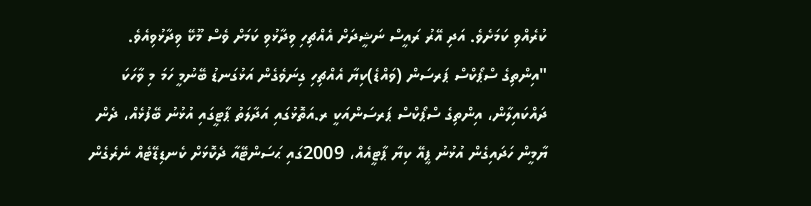ކުރެއްވި ކަމަށެވެ. އަދި އޭރު ރައީސް ނަޝީދަށް އެއްޗިހި ވިދާޅުވި ކަމަށް ވެސް މޫކޭ ވިދާޅުވިއެވެ.
"އިންތިގެ ސްޕޯކްސް ޕަރސަން (ވައްޑެ)ކިޔާ އެއްޗިހި ގިނަވެގެން އަޅުގަނޑު ބޭނުމީ ހަމަ މި ވާހަކަ ދައްކައިލާން، އިންތިގެ ސްޕޯކްސް ޕަރސަންއަކީ ރ.އަތޮޅުގައި އަދާލަތު ޕާޓީގައި އުޅުނު ބޭފުޅެއް، ދެން ޔާމީން ހަދައިގެން އުޅުނު ޕީއޭ ކިޔާ ޕާޓީއެއް، 2009ގައި ޙަސަންޓޭއާ ދެކޮޅަށް ކެނޑިޑޭޓެއް ނެރެގެން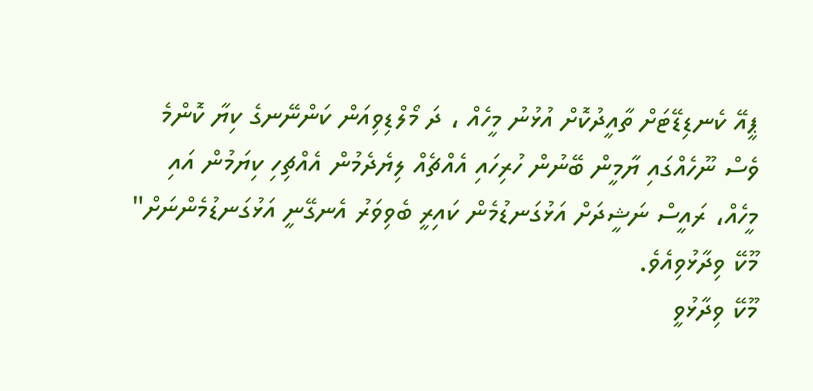ޕީއޭ ކެނޑިޑޭޓަށް ތާއީދުކޮށް އުޅުނު މީހެއް ، ދަ މޯލްޑިވިއަން ކަންނޭނގެ ކިޔާ ކޮންމެ ވެސް ނޫހެއްގައި ޔާމީން ބޭނުން ހުރިހައި އެއްޗެއް ލިޔެދެމުން އެއްޗިހި ކިޔަމުން އައި މީހެއް، ރައީސް ނަޝީދަށް އަޅުގަނޑުމެން ކައިރީ ބެވިވަރު އެނގޭނީ އަޅުގަނޑުމެންނަށް" މޫކޭ ވިދާޅުވިއެވެ.
މޫކޭ ވިދާޅުވީ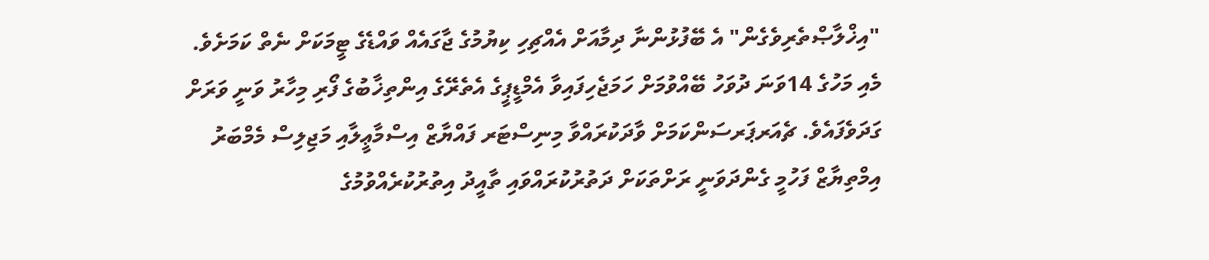"އިޚްލާޞްތެރިވެގެން" އެ ބޭފުޅުންނާ ދިމާއަށް އެއްޗިހި ކިޔުމުގެ ޖާގައެއް ވައްޑެގެ ޓީމަކަށް ނެތް ކަމަށެވެ.
މެއި މަހުގެ 14ވަނަ ދުވަހު ބޭއްވުމަށް ހަމަޖެހިފައިވާ އެމްޑީޕީގެ އެތެރޭގެ އިންތިޚާބުގެ ފޯރި މިހާރު ވަނީ ވަރަށް ގަދަވެފައެވެ. ޗެއަރޕަރސަންކަމަށް ވާދަކުރައްވާ މިނިސްޓަރ ފައްޔާޒް އިސްމާޢީލާއި މަޖިލިސް މެމްބަރު އިމްތިޔާޒް ފަހުމީ ގެންދަވަނީ ރަށްތަކަށް ދަތުރުކުރައްވައި ތާއީދު އިތުރުކުރެއްވުމުގެ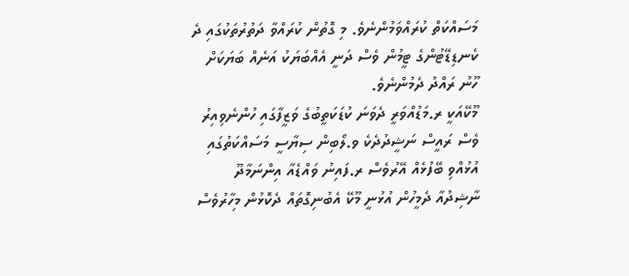މަސައްކަތް ކުރައްވަމުންނެވެ. މި ގޮތުން ކުރައްވާ ދަތުރުތަކުގައި ދެ ކެނޑިޑޭޓުންގެ ޓީމުން ވެސް ދަނީ އެއްބަޔަކު އަނެއް ބަޔަކަށް ހޫނު ރައްދު ދެމުންނެވެ.
މޫކޭއަކީ ރ.މަޑުއްވަރީ ދެވަނަ ކުޑަކަތީބުގެ ވަޒީފާގައި ހުންނެވިއިރު ވެސް ރައީސް ނަޝީދުދެކެ ވ.ލޯބިން ސިޔާސީ މަސައްކަތުގައި އުޅުއްވި ބޭފުޅެއް އޭރުވެސް ރ.ފައިނު ވައްޑެއާ އިންނަމާދޫ ނާޝިދުއާ ދެމީހުން އުޅުނީ މޫކޭ އެބުނިގޮތައް ދެކޮޅުން މިހާރުވެސް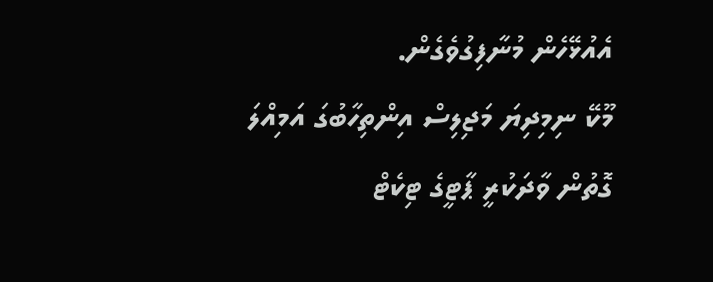އެއުޅޭހެން މުނާފިގުވެގެން.
މޫކޭ ނިމިދިޔަ މަޖިލިސް އިންތިހާބުގަ އަމިއްލަ ގޮތުން ވާދަކުރީ ޕާޓީގެ ޓިކެޓް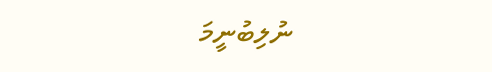ނުލިބުނީމަ